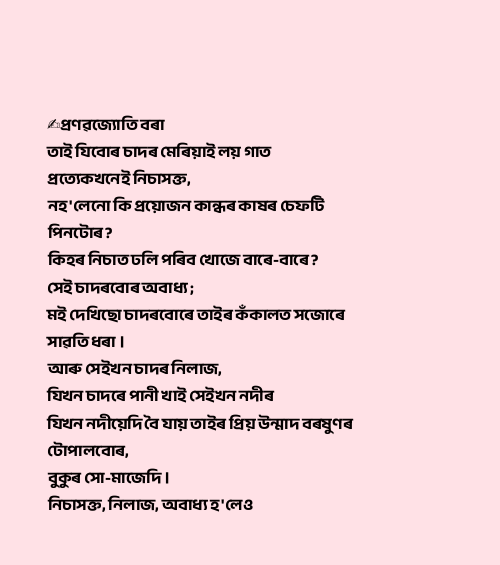✍প্ৰণৱজ্যোতি বৰা
তাই যিবোৰ চাদৰ মেৰিয়াই লয় গাত
প্ৰত্যেকখনেই নিচাসক্ত,
নহ'লেনো কি প্ৰয়োজন কান্ধৰ কাষৰ চেফটি পিনটোৰ?
কিহৰ নিচাত ঢলি পৰিব খোজে বাৰে-বাৰে?
সেই চাদৰবোৰ অবাধ্য ;
মই দেখিছো চাদৰবোৰে তাইৰ কঁকালত সজোৰে সাৱতি ধৰা ।
আৰু সেইখন চাদৰ নিলাজ,
যিখন চাদৰে পানী খাই সেইখন নদীৰ
যিখন নদীয়েদি বৈ যায় তাইৰ প্ৰিয় উন্মাদ বৰষুণৰ টোপালবোৰ,
বুকুৰ সো-মাজেদি ।
নিচাসক্ত, নিলাজ, অবাধ্য হ'লেও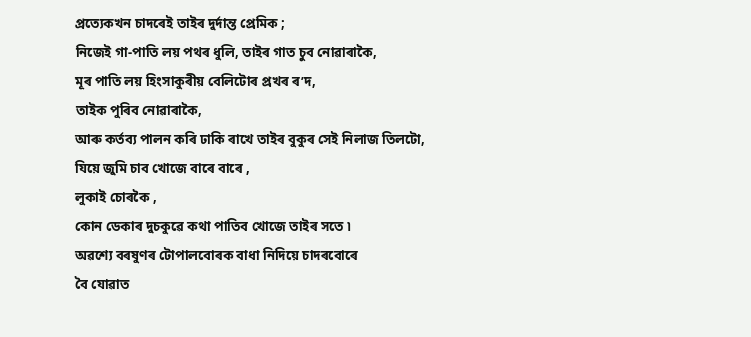প্ৰত্যেকখন চাদৰেই তাইৰ দুৰ্দান্ত প্ৰেমিক ;
নিজেই গা-পাতি লয় পথৰ ধুলি, তাইৰ গাত চুব নোৱাৰাকৈ,
মূৰ পাতি লয় হিংসাকুৰীয় বেলিটোৰ প্ৰখৰ ৰ’দ,
তাইক পুৰিব নোৱাৰাকৈ,
আৰু কৰ্তব্য পালন কৰি ঢাকি ৰাখে তাইৰ বুকুৰ সেই নিলাজ তিলটো,
যিয়ে জুমি চাব খোজে বাৰে বাৰে ,
লুকাই চোৰকৈ ,
কোন ডেকাৰ দুচকুৱে কথা পাতিব খোজে তাইৰ সতে ৷
অৱশ্যে বৰষুণৰ টোপালবোৰক বাধা নিদিয়ে চাদৰবোৰে
বৈ যোৱাত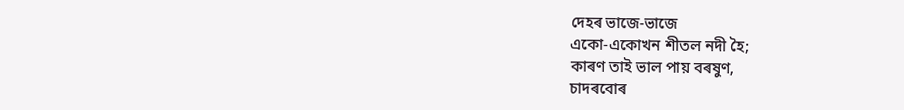দেহৰ ভাজে-ভাজে
একো-একোখন শীতল নদী হৈ;
কাৰণ তাই ভাল পায় বৰষুণ,
চাদৰবোৰ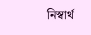নিস্ৱাৰ্থ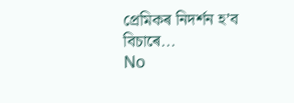প্ৰেমিকৰ নিদৰ্শন হ’ব বিচাৰে...
No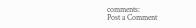comments:
Post a Comment